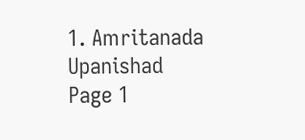1. Amritanada Upanishad
Page 1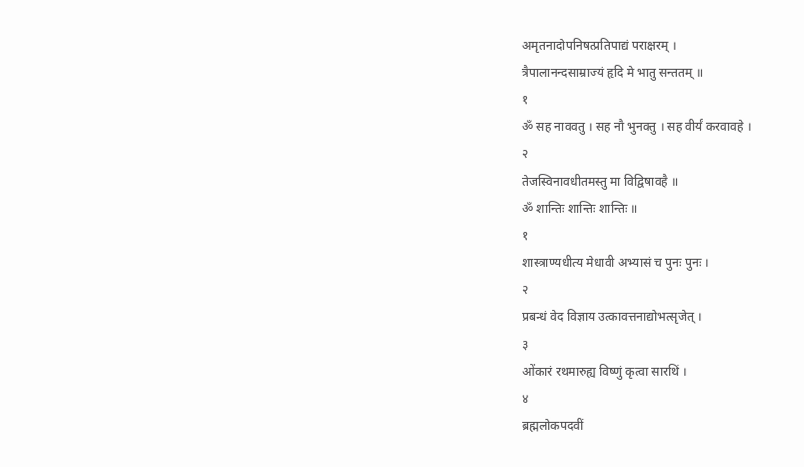अमृतनादोपनिषत्प्रतिपाद्यं पराक्षरम् ।
त्रैपालानन्दसाम्राज्यं हृदि मे भातु सन्ततम् ॥
१
ॐ सह नाववतु । सह नौ भुनक्तु । सह वीर्यं करवावहे ।
२
तेजस्विनावधीतमस्तु मा विद्विषावहै ॥
ॐ शान्तिः शान्तिः शान्तिः ॥
१
शास्त्राण्यधीत्य मेधावी अभ्यासं च पुनः पुनः ।
२
प्रबन्धं वेद विज्ञाय उत्कावत्तनाद्योभत्सृजेत् ।
३
ओंकारं रथमारुह्य विष्णुं कृत्वा सारथिं ।
४
ब्रह्मलोकपदवीं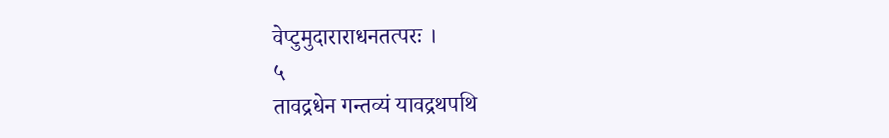वेप्टुमुदाराराधनतत्परः ।
५
तावद्रधेन गन्तव्यं यावद्रथपथि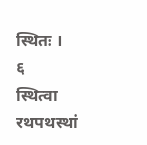स्थितः ।
६
स्थित्वा रथपथस्थां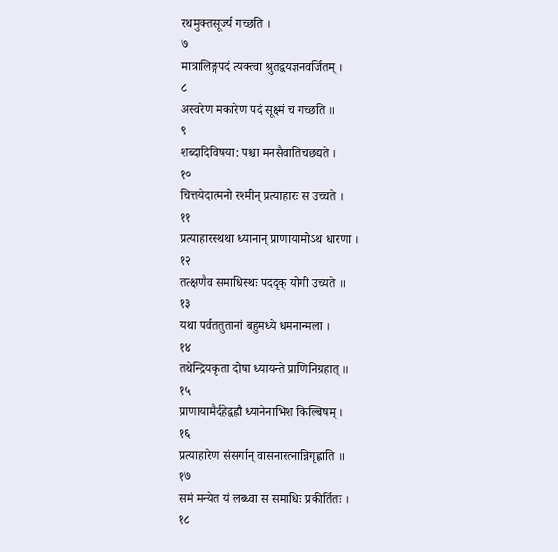रथमुक्तसूर्ज्य गच्छति ।
७
मात्रालिङ्गपदं त्यक्त्वा श्रुतद्वयज्ञनवर्जितम् ।
८
अस्वरेण मकारेण पदं सूक्ष्मं च गच्छति ॥
९
शब्दादिविषया: पश्चा मनसैवातिचछद्यते ।
१०
चित्तयेदात्मनो रश्मीन् प्रत्याहारः स उच्चते ।
११
प्रत्याहारस्थथा ध्यानान् प्राणायामोऽथ धारणा ।
१२
तत्क्षणैव समाधिस्थः पददृक् योगी उच्यते ॥
१३
यथा पर्वततुतानां बहुमध्ये धमनान्मला ।
१४
तथेन्द्रियकृता दोषा ध्यायन्ते प्राणिनिग्रहात् ॥
१५
प्राणायामैर्दहेद्वह्नौ ध्यानेनाभिश किल्बिषम् ।
१६
प्रत्याहारेण संसर्गान् वासनारत्नान्निगृह्णाति ॥
१७
समं मन्येत यं लब्ध्वा स समाधिः प्रकीर्तितः ।
१८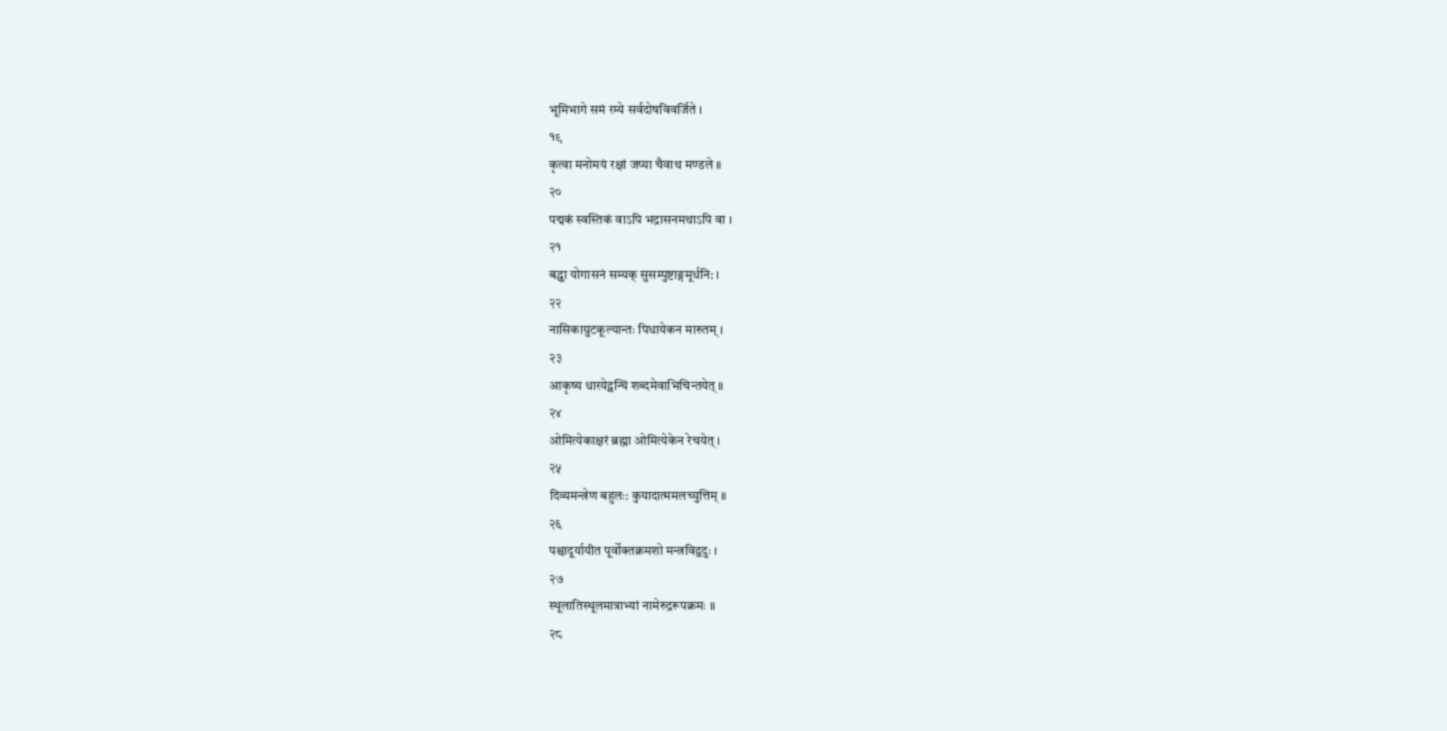भूमिभागे समं रम्ये सर्वदोषविवर्जिते ।
१९
कृत्वा मनोमयं रक्षां जप्या चैवाथ मण्डले ॥
२०
पद्मकं स्वस्तिकं वाऽपि भद्रासनमथाऽपि वा ।
२१
बद्ध्वा योगासनं सम्यक् सुसम्पुष्टाङ्गमूर्धनि: ।
२२
नासिकाग्रुटकूल्यान्तः पिधायेकन मारुतम् ।
२३
आकृष्य धारयेद्ग्रन्थिं शब्दमेवाभिचिन्तयेत् ॥
२४
ओमित्येकाक्षरं ब्रह्मा ओमित्येकेन रेचयेत् ।
२५
दिव्यमन्त्रेण बहुलः: कुयादात्ममलच्युत्तिम् ॥
२६
पश्चादूर्यायीत पूर्वोक्तक्रमशो मन्त्रविद्वदुः ।
२७
स्थूलातिस्थूलमात्राभ्यां नामेरुद्ररूपक्रमः ॥
२८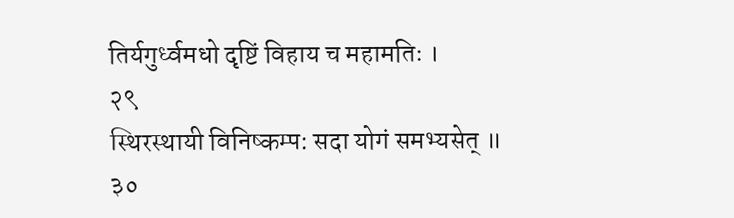तिर्यगुर्ध्वमधो दृष्टिं विहाय च महामतिः ।
२९
स्थिरस्थायी विनिष्कम्प: सदा योगं समभ्यसेत् ॥
३०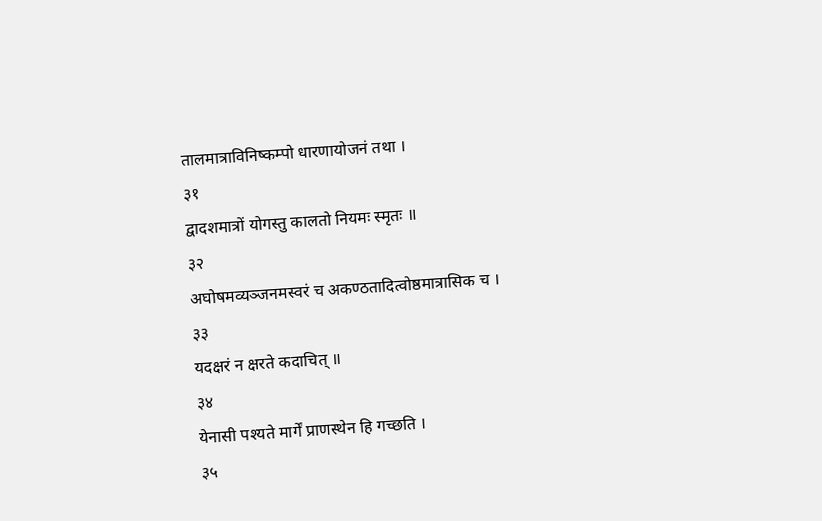तालमात्राविनिष्कम्पो धारणायोजनं तथा ।
३१
द्वादशमात्रों योगस्तु कालतो नियमः स्मृतः ॥
३२
अघोषमव्यञ्जनमस्वरं च अकण्ठतादित्वोष्ठमात्रासिक च ।
३३
यदक्षरं न क्षरते कदाचित् ॥
३४
येनासी पश्यते मार्गें प्राणस्थेन हि गच्छति ।
३५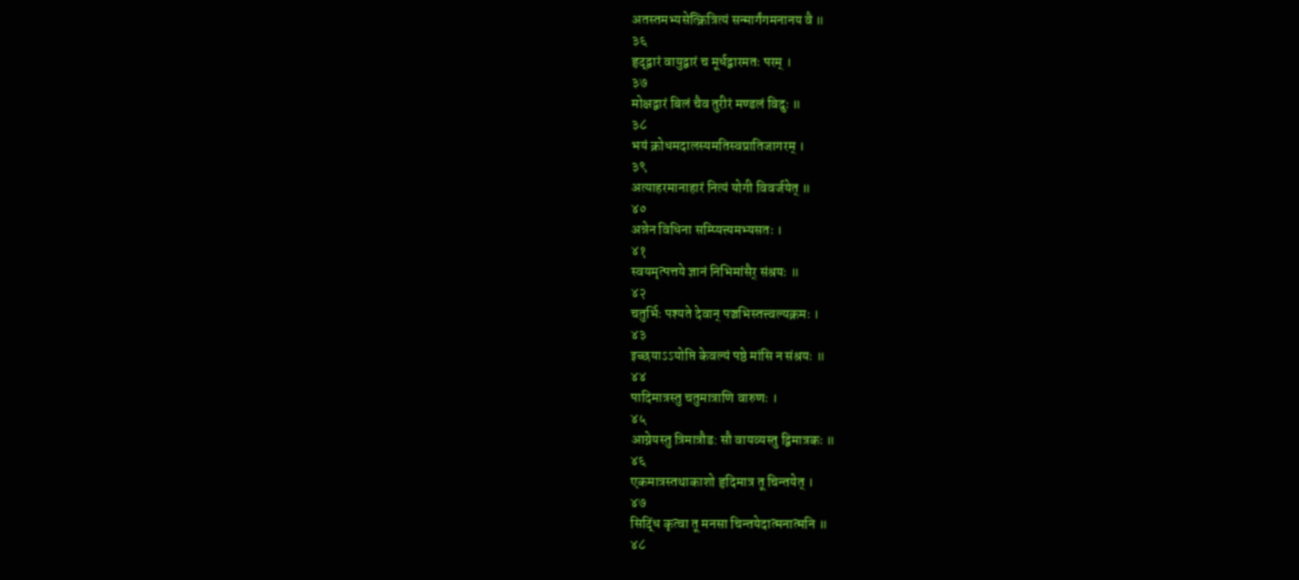अतस्तमभ्यसेत्क्रित्रित्यं सन्मार्गंगमनानय वै ॥
३६
हृद्द्वारं वायुद्वारं च मूर्धद्वारमतः परम् ।
३७
मोक्षद्वारं बिलं चैव तुरीरं मण्डलं विदुः ॥
३८
भयं क्रोधमदालस्यमतिस्वप्रातिजागरम् ।
३९
अत्याहरमानाहारं नित्यं योगी विवर्जयेत् ॥
४०
अन्नेन विधिना सम्प्यित्त्यमभ्यसतः ।
४१
स्वयमृत्पत्तये ज्ञानं निभिमांसैर् संश्रयः ॥
४२
चतुर्भिः पश्यते देवान् पञ्चभिस्तत्त्वल्यक्रमः ।
४३
इच्छयाऽऽयोप्ति केवल्यं पष्ठे मांसि न संश्रयः ॥
४४
पादिमात्रस्तु चतुमात्राणि वारुणः ।
४५
आग्नेयस्तु त्रिमात्रौड: सौ वायव्यस्तु द्विमात्रकः ॥
४६
एकमात्रस्तथाकाशो हृदिमात्र तू चिन्तयेत् ।
४७
सिद्धिं कृत्वा तू मनसा चिन्तयेदात्मनात्मनि ॥
४८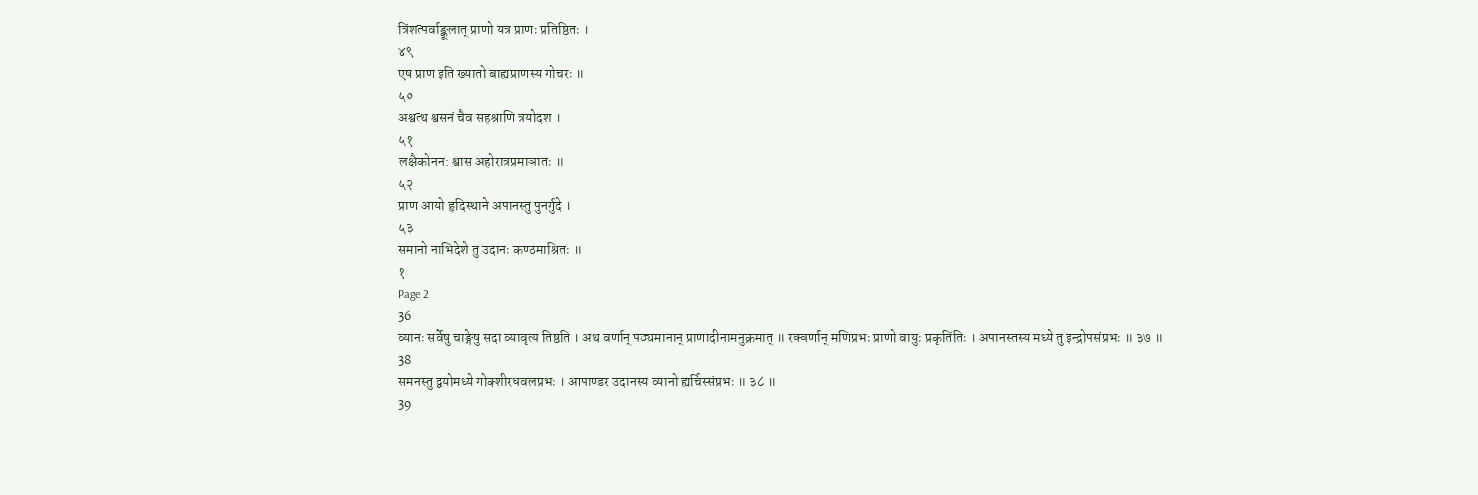त्रिंशत्पर्वाङ्कूलात् प्राणो यत्र प्राणः प्रतिष्ठितः ।
४९
एष प्राण इति ख्यातो बाह्यप्राणस्य गोचरः ॥
५०
अश्वत्थ श्वसनं चैव सहश्राणि त्रयोदश ।
५१
लक्षैकोनन: श्वास अहोरात्रप्रमाञातः ॥
५२
प्राण आयो हृदिस्थाने अपानस्तु पुनर्गुदे ।
५३
समानो नाभिदेशे तु उदानः कण्ठमाश्रितः ॥
१
Page 2
36
व्यानः सर्वेषु चाङ्गेषु सदा व्यावृत्य तिष्ठति । अथ वर्णान् पठ्यमानान् प्राणादीनामनुक्रमात् ॥ रक्वर्णान् मणिप्रभः प्राणो वायुः प्रकृतिंतिः । अपानस्तस्य मध्ये तु इन्द्रोपसंप्रभः ॥ ३७ ॥
38
समनस्तु द्वयोमध्ये गोक्शीरधवलप्रभः । आपाण्डर उदानस्य व्यानो ह्यर्चिस्संप्रभः ॥ ३८ ॥
39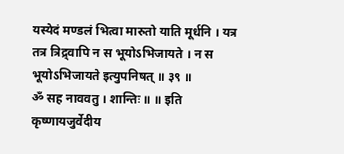यस्येदं मण्डलं भित्वा मारुतो याति मूर्धनि । यत्र तत्र त्रिद्र्वापि न स भूयोऽभिजायते । न स भूयोऽभिजायते इत्युपनिषत् ॥ ३९ ॥
ॐ सह नाववतु । शान्तिः ॥ ॥ इति कृष्णायजुर्वेदीय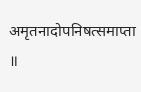अमृतनादोपनिषत्समाप्ता ॥